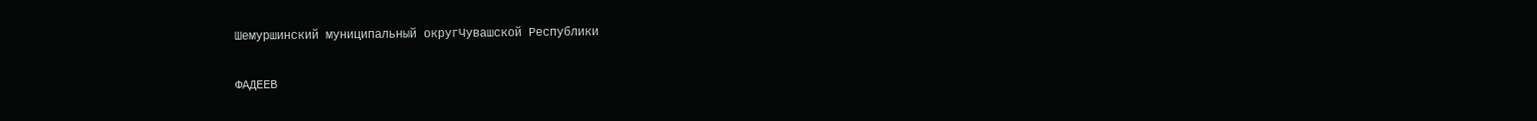Шемуршинский муниципальный округЧувашской Республики

ФАДЕЕВ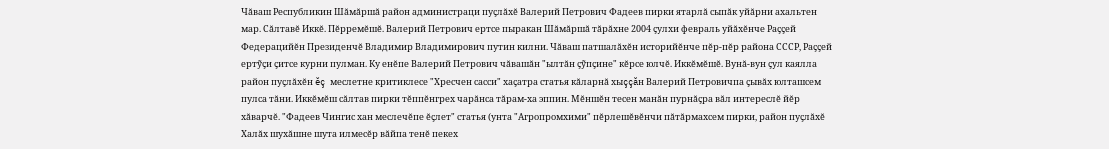Чăваш Республикин Шăмăршă район администраци пуçлăхĕ Валерий Петрович Фадеев пирки ятарлă сыпăк уйăрни ахальтен мар. Сăлтавĕ Иккĕ. Пĕрремĕшĕ. Валерий Петрович ертсе пыракан Шăмăршă тăрăхне 2004 çулхи февраль уйăхĕнче Раççей Федерацийĕн Президенчĕ Владимир Владимирович путин килни. Чăваш патшалăхĕн историйĕнче пĕр-пĕр района СССР, Раççей ертỹçи çитсе курни пулман. Ку енĕпе Валерий Петрович чăвашăн "ылтăн çỹпçине" кĕрсе юлчĕ. Иккĕмĕшĕ. Вунă-вун çул каялла район пуçлăхĕн ĕç меслетне критиклесе "Хресчен сасси" хаçатра статья кăларнă хыççăн Валерий Петровичпа çывăх юлташсем пулса тăни. Иккĕмĕш сăлтав пирки тĕппĕнгрех чарăнса тăрам-ха эппин. Мĕншĕн тесен манăн пурнăçра вăл интереслĕ йĕр хăварчĕ. "Фадеев Чингис хан меслечĕпе ĕçлет" статья (унта "Агропромхими" пĕрлешĕвĕнчи пăтăрмахсем пирки, район пуçлăхĕ Халăх шухăшне шута илмесĕр вăйпа тенĕ пекех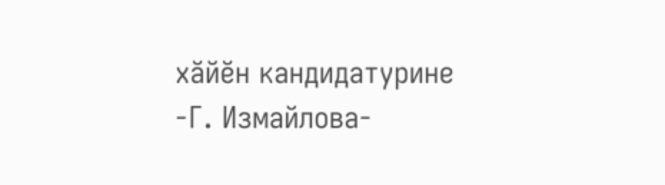хăйĕн кандидатурине -Г. Измайлова-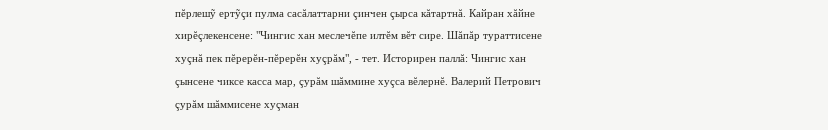пĕрлешỹ ертỹçи пулма сасăлаттарни çинчен çырса кăтартнă. Кайран хăйне хирĕçлекенсене: "Чингис хан меслечĕпе илтĕм вĕт сире. Шăпăр тураттисене хуçнă пек пĕрерĕн-пĕрерĕн хуçрăм", - тет. Историрен паллă: Чингис хан çынсене чиксе касса мар, çурăм шăммине хуçса вĕлернĕ. Валерий Петрович çурăм шăммисене хуçман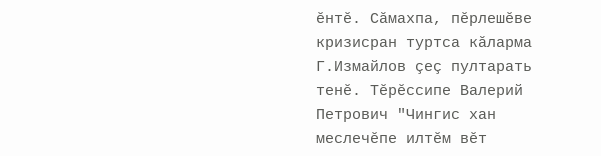ĕнтĕ. Сăмахпа, пĕрлешĕве кризисран туртса кăларма Г.Измайлов çеç пултарать тенĕ. Тĕрĕссипе Валерий Петрович "Чингис хан меслечĕпе илтĕм вĕт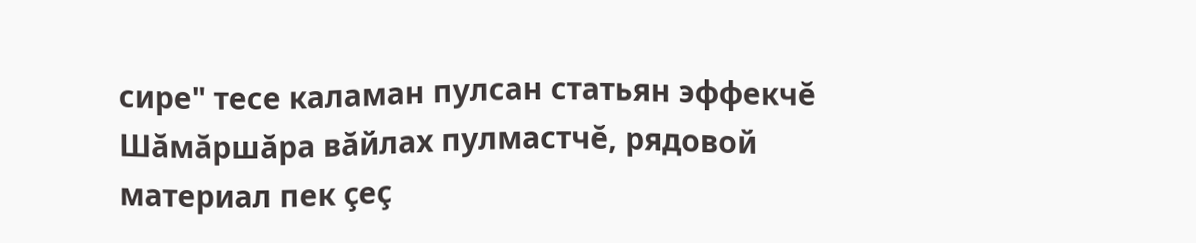сире" тесе каламан пулсан статьян эффекчĕ Шăмăршăра вăйлах пулмастчĕ, рядовой материал пек çеç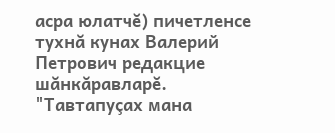асра юлатчĕ) пичетленсе тухнă кунах Валерий Петрович редакцие шăнкăравларĕ. "Тавтапуçах мана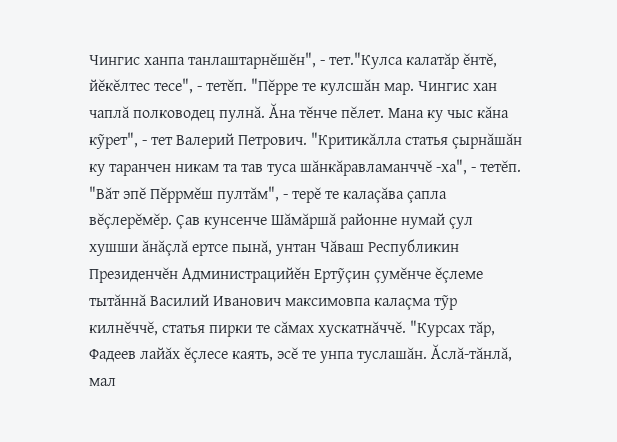Чингис ханпа танлаштарнĕшĕн", - тет."Кулса калатăр ĕнтĕ, йĕкĕлтес тесе", - тетĕп. "Пĕрре те кулсшăн мар. Чингис хан чаплă полководец пулнă. Ăна тĕнче пĕлет. Мана ку чыс кăна кỹрет", - тет Валерий Петрович. "Критикăлла статья çырнăшăн ку таранчен никам та тав туса шăнкăравламанччĕ -ха", - тетĕп. "Вăт эпĕ Пĕррмĕш пултăм", - терĕ те калаçăва çапла вĕçлерĕмĕр. Çав кунсенче Шăмăршă районне нумай çул хушши ăнăçлă ертсе пынă, унтан Чăваш Республикин Президенчĕн Администрацийĕн Ертỹçин çумĕнче ĕçлеме тытăннă Василий Иванович максимовпа калаçма тỹр килнĕччĕ, статья пирки те сăмах хускатнăччĕ. "Курсах тăр, Фадеев лайăх ĕçлесе каять, эсĕ те унпа туслашăн. Ăслă-тăнлă, мал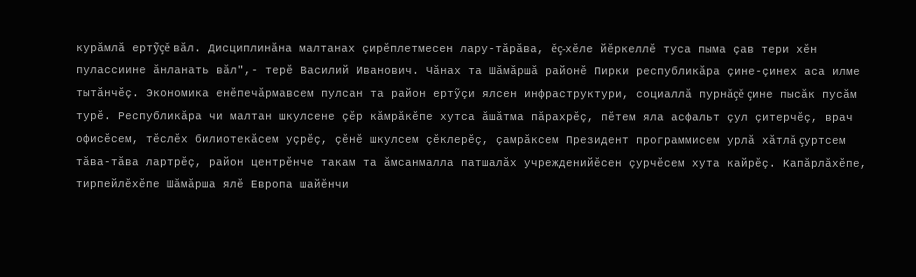курăмлă ертỹçĕ вăл. Дисциплинăна малтанах çирĕплетмесен лару-тăрăва, ĕç-хĕле йĕркеллĕ туса пыма çав тери хĕн пулассиине ăнланать вăл",- терĕ Василий Иванович. Чăнах та Шăмăршă районĕ Пирки республикăра çине-çинех аса илме тытăнчĕç. Экономика енĕпечăрмавсем пулсан та район ертỹçи ялсен инфраструктури, социаллă пурнăçĕ çине пысăк пусăм турĕ. Республикăра чи малтан шкулсене çĕр кăмрăкĕпе хутса ăшăтма пăрахрĕç, пĕтем яла асфальт çул çитерчĕç, врач офисĕсем, тĕслĕх билиотекăсем уçрĕç, çĕнĕ шкулсем çĕклерĕç, çамрăксем Президент программисем урлă хăтлă çуртсем тăва-тăва лартрĕç, район центрĕнче такам та ăмсанмалла патшалăх учрежденийĕсен çурчĕсем хута кайрĕç. Капăрлăхĕпе, тирпейлĕхĕпе Шăмăрша ялĕ Европа шайĕнчи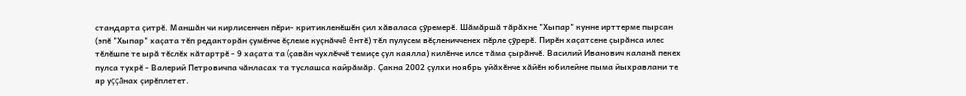стандарта çитрĕ. Маншăн чи кирлисенчен пĕри- критикленĕшĕн çил хăваласа çỹремерĕ. Шăмăршă тăрăхне "Хыпар" кунне ирттерме пырсан (эпĕ "Хыпар" хаçата тĕп редакторăн çумĕнче ĕçлеме куçнăччĕ ĕнтĕ) тĕл пулусем вĕçленичченех пĕрле çỹрерĕ. Пирĕн хаçатсене çырăнса илес тĕлĕшпе те ырă тĕслĕх кăтартрĕ - 9 хаçата та (çавăн чухлĕччĕ темиçе çул каялла) килĕнче илсе тăма çырăнчĕ. Василий Иванович каланă пекех пулса тухрĕ - Валерий Петровичпа чăнласах та туслашса кайрăмăр. Çакна 2002 çулхи ноябрь уйăхĕнче хăйĕн юбилейне пыма йыхравлани те яр уççăнах çирĕплетет.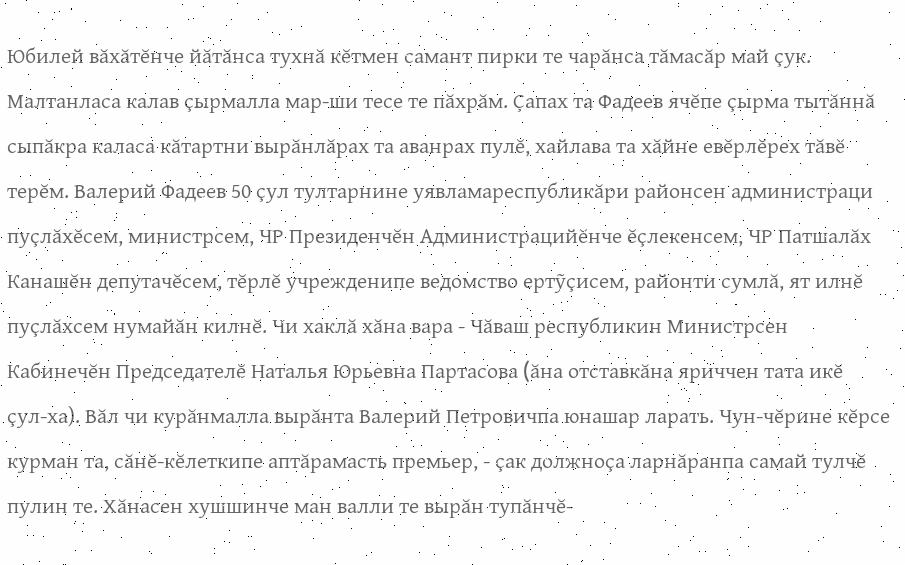Юбилей вăхăтĕнче йăтăнса тухнă кĕтмен самант пирки те чарăнса тăмасăр май çук. Малтанласа калав çырмалла мар-ши тесе те пăхрăм. Çапах та Фадеев ячĕпе çырма тытăннă сыпăкра каласа кăтартни вырăнлăрах та аванрах пулĕ, хайлава та хăйне евĕрлĕрех тăвĕ терĕм. Валерий Фадеев 50 çул тултарнине уявламареспубликăри районсен администраци пуçлăхĕсем, министрсем, ЧР Президенчĕн Администрацийĕнче ĕçлекенсем, ЧР Патшалăх Канашĕн депутачĕсем, тĕрлĕ учрежденипе ведомство ертỹçисем, районти сумлă, ят илнĕ пуçлăхсем нумайăн килнĕ. Чи хаклă хăна вара - Чăваш республикин Министрсен Кабинечĕн Председателĕ Наталья Юрьевна Партасова (ăна отставкăна яриччен тата икĕ çул-ха). Вăл чи курăнмалла вырăнта Валерий Петровичпа юнашар ларать. Чун-чĕрине кĕрсе курман та, сăнĕ-кĕлеткипе аптăрамасть премьер, - çак должноçа ларнăранпа самай тулчĕ пулин те. Хăнасен хушшинче ман валли те вырăн тупăнчĕ-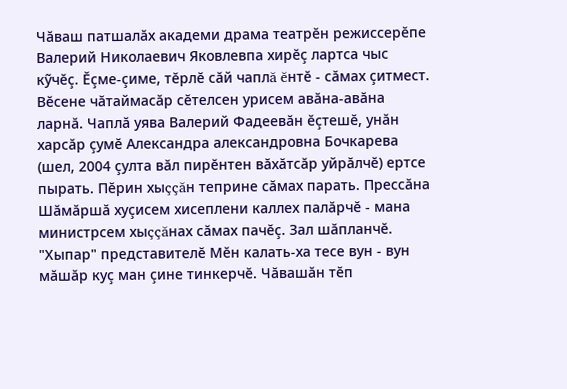Чăваш патшалăх академи драма театрĕн режиссерĕпе Валерий Николаевич Яковлевпа хирĕç лартса чыс кỹчĕç. Ĕçме-çиме, тĕрлĕ сăй чаплă ĕнтĕ - сăмах çитмест. Вĕсене чăтаймасăр сĕтелсен урисем авăна-авăна ларнă. Чаплă уява Валерий Фадеевăн ĕçтешĕ, унăн харсăр çумĕ Александра александровна Бочкарева (шел, 2004 çулта вăл пирĕнтен вăхăтсăр уйрăлчĕ) ертсе пырать. Пĕрин хыççăн теприне сăмах парать. Прессăна Шăмăршă хуçисем хисеплени каллех палăрчĕ - мана министрсем хыççăнах сăмах пачĕç. Зал шăпланчĕ. "Хыпар" представителĕ Мĕн калать-ха тесе вун - вун мăшăр куç ман çине тинкерчĕ. Чăвашăн тĕп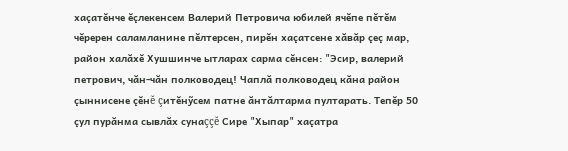хаçатĕнче ĕçлекенсем Валерий Петровича юбилей ячĕпе пĕтĕм чĕререн саламланине пĕлтерсен, пирĕн хаçатсене хăвăр çеç мар, район халăхĕ Хушшинче ытларах сарма сĕнсен: "Эсир, валерий петрович, чăн-чăн полководец! Чаплă полководец кăна район çыннисене çĕнĕ çитĕнỹсем патне ăнтăлтарма пултарать. Тепĕр 50 çул пурăнма сывлăх сунаççĕ Сире "Хыпар" хаçатра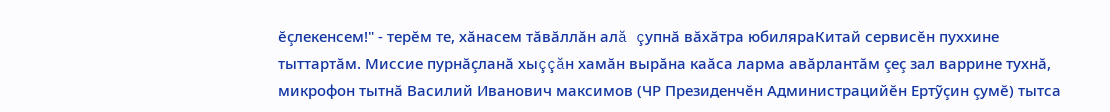ĕçлекенсем!" - терĕм те, хăнасем тăвăллăн алă çупнă вăхăтра юбиляраКитай сервисĕн пуххине тыттартăм. Миссие пурнăçланă хыççăн хамăн вырăна каăса ларма авăрлантăм çеç зал варрине тухнă, микрофон тытнă Василий Иванович максимов (ЧР Президенчĕн Администрацийĕн Ертỹçин çумĕ) тытса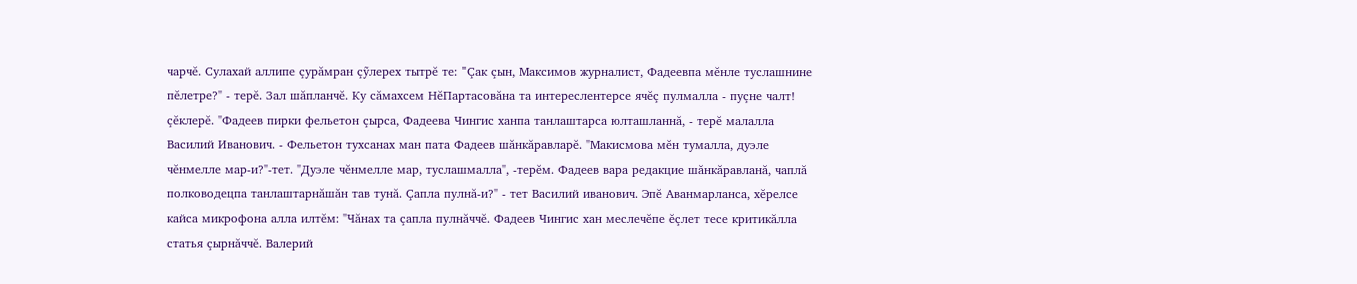чарчĕ. Сулахай аллипе çурăмран çỹлерех тытрĕ те: "Çак çын, Максимов журналист, Фадеевпа мĕнле туслашнине пĕлетре?" - терĕ. Зал шăпланчĕ. Ку сăмахсем НĕПартасовăна та интереслентерсе ячĕç пулмалла - пуçне чалт! çĕклерĕ. "Фадеев пирки фельетон çырса, Фадеева Чингис ханпа танлаштарса юлташланнă, - терĕ малалла Василий Иванович. - Фельетон тухсанах ман пата Фадеев шăнкăравларĕ. "Макисмова мĕн тумалла, дуэле чĕнмелле мар-и?"-тет. "Дуэле чĕнмелле мар, туслашмалла", -терĕм. Фадеев вара редакцие шăнкăравланă, чаплă полководецпа танлаштарнăшăн тав тунă. Çапла пулнă-и?" - тет Василий иванович. Эпĕ Аванмарланса, хĕрелсе кайса микрофона алла илтĕм: "Чăнах та çапла пулнăччĕ. Фадеев Чингис хан меслечĕпе ĕçлет тесе критикăлла статья çырнăччĕ. Валерий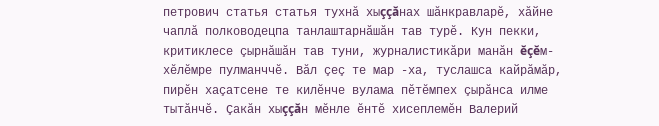петрович статья статья тухнă хыççăнах шăнкравларĕ, хăйне чаплă полководецпа танлаштарнăшăн тав турĕ. Кун пекки, критиклесе çырнăшăн тав туни, журналистикăри манăн ĕçĕм-хĕлĕмре пулманччĕ. Вăл çеç те мар -ха, туслашса кайрăмăр, пирĕн хаçатсене те килĕнче вулама пĕтĕмпех çырăнса илме тытăнчĕ. Çакăн хыççăн мĕнле ĕнтĕ хисеплемĕн Валерий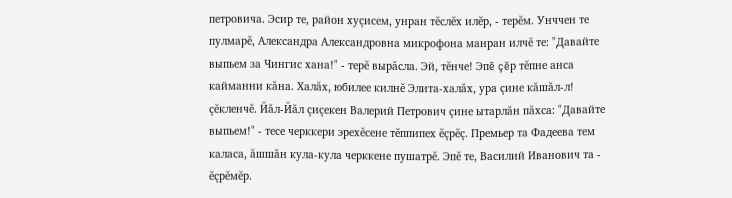петровича. Эсир те, район хуçисем, унран тĕслĕх илĕр, - терĕм. Унччен те пулмарĕ, Александра Александровна микрофона манран илчĕ те: "Давайте выпьем за Чингис хана!" - терĕ вырăсла. Эй, тĕнче! Эпĕ çĕр тĕпне анса кайманни кăна. Халăх, юбилее килнĕ Элита-халăх, ура çине кăшăл-л! çĕкленчĕ. Йăл-Йăл çиçекен Валерий Петрович çине ытарлăн пăхса: "Давайте выпьем!" - тесе черккери эрехĕсене тĕппипех ĕçрĕç. Премьер та Фадеева тем каласа, ăшшăн кула-кула черккене пушатрĕ. Эпĕ те, Василий Иванович та - ĕçрĕмĕр.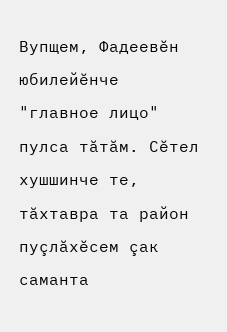Вупщем, Фадеевĕн юбилейĕнче "главное лицо" пулса тăтăм. Сĕтел хушшинче те, тăхтавра та район пуçлăхĕсем çак саманта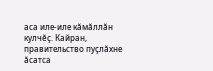аса иле-иле кăмăллăн кулчĕç. Кайран, правительство пуçлăхне ăсатса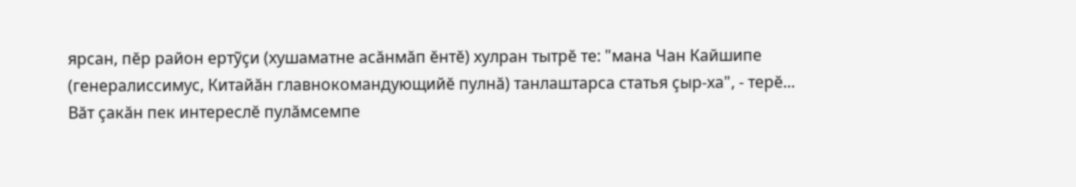ярсан, пĕр район ертỹçи (хушаматне асăнмăп ĕнтĕ) хулран тытрĕ те: "мана Чан Кайшипе (генералиссимус, Китайăн главнокомандующийĕ пулнă) танлаштарса статья çыр-ха", - терĕ... Вăт çакăн пек интереслĕ пулăмсемпе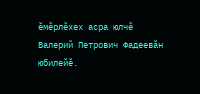ĕмĕрлĕхех асра юлчĕ Валерий Петрович Фадеевăн юбилейĕ.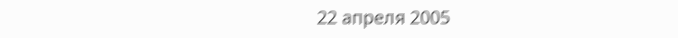22 апреля 2005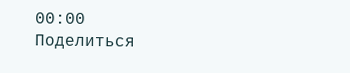00:00
Поделиться